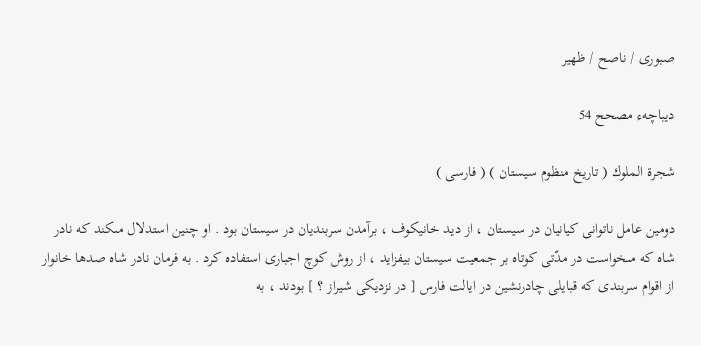صبورى / ناصح / ظهير

ديباچهء مصحح 54

شجرة الملوك ( تاريخ منظوم سيستان ) ( فارسى )

دومين عامل ناتوانى كيانيان در سيستان ، از ديد خانيكوف ، برآمدن سربنديان در سيستان بود . او چنين استدلال مىكند كه نادر شاه كه مىخواست در مدّتى كوتاه بر جمعيت سيستان بيفزايد ، از روش كوچ اجبارى استفاده كرد . به فرمان نادر شاه صدها خانوار از اقوام سربندى كه قبايلى چادرنشين در ايالت فارس [ در نزديكى شيراز ؟ ] بودند ، به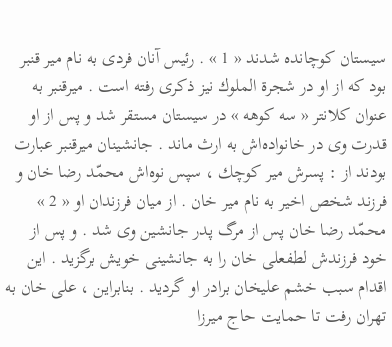سيستان كوچانده شدند « 1 » . رئيس آنان فردى به نام مير قنبر بود كه از او در شجرة الملوك نيز ذكرى رفته است . ميرقنبر به عنوان كلانتر « سه كوهه » در سيستان مستقر شد و پس از او قدرت وى در خانواده‌اش به ارث ماند . جانشينان ميرقنبر عبارت بودند از : پسرش مير كوچك ، سپس نوه‌اش محمّد رضا خان و فرزند شخص اخير به نام مير خان . از ميان فرزندان او « 2 » محمّد رضا خان پس از مرگ پدر جانشين وى شد . و پس از خود فرزندش لطفعلى خان را به جانشينى خويش برگزيد . اين اقدام سبب خشم عليخان برادر او گرديد . بنابراين ، على خان به تهران رفت تا حمايت حاج ميرزا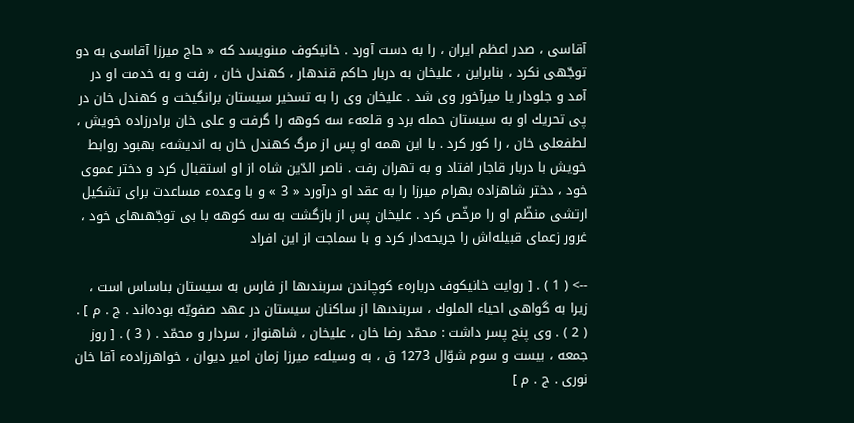آقاسى ، صدر اعظم ايران ، را به دست آورد . خانيكوف مىنويسد كه « حاج ميرزا آقاسى به دو توجّهى نكرد ، بنابراين ، عليخان به دربار حاكم قندهار ، كهندل خان ، رفت و به خدمت او در آمد و جلودار يا ميرآخور وى شد . عليخان وى را به تسخير سيستان برانگيخت و كهندل خان در پى تحريك او به سيستان حمله برد و قلعهء سه كوهه را گرفت و على خان برادرزاده خويش ، لطفعلى خان ، را كور كرد . با اين همه او پس از مرگ كهندل خان به انديشهء بهبود روابط خويش با دربار قاجار افتاد و به تهران رفت . ناصر الدّين شاه از او استقبال كرد و دختر عموى خود ، دختر شاهزاده بهرام ميرزا را به عقد او درآورد « 3 » و با وعدهء مساعدت براى تشكيل ارتشى منظّم او را مرخّص كرد . عليخان پس از بازگشت به سه كوهه با بى توجّهىهاى خود ، غرور زعماى قبيله‌اش را جريحه‌دار كرد و با سماجت از اين افراد

--> ( 1 ) . [ روايت خانيكوف دربارهء كوچاندن سربندىها از فارس به سيستان بىاساس است ، زيرا به گواهى احياء الملوك ، سربندىها از ساكنان سيستان در عهد صفويّه بوده‌اند . ج . م ] . ( 2 ) . وى پنج پسر داشت : محمّد رضا خان ، عليخان ، شاهنواز ، سردار و محمّد . ( 3 ) . [ روز جمعه ، بيست و سوم شوّال 1273 ق ، به وسيلهء ميرزا زمان امير ديوان ، خواهرزادهء آقا خان نورى . ج . م ]